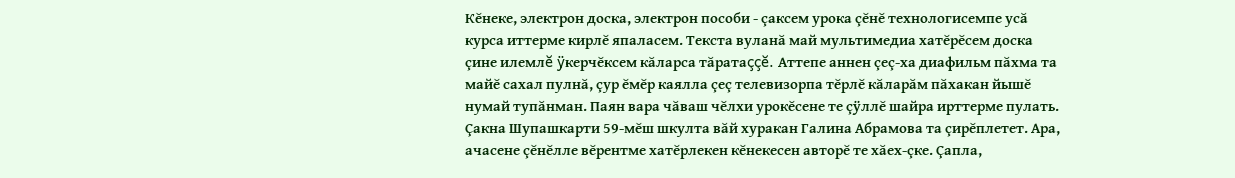Кĕнеке, электрон доска, электрон пособи - çаксем урока çĕнĕ технологисемпе усă курса иттерме кирлĕ япаласем. Текста вуланă май мультимедиа хатĕрĕсем доска çине илемлĕ ÿкерчĕксем кăларса тăратаççĕ. Аттепе аннен çеç-ха диафильм пăхма та майĕ сахал пулнă, çур ĕмĕр каялла çеç телевизорпа тĕрлĕ кăларăм пăхакан йышĕ нумай тупăнман. Паян вара чăваш чĕлхи урокĕсене те çÿллĕ шайра ирттерме пулать. Çакна Шупашкарти 59-мĕш шкулта вăй хуракан Галина Абрамова та çирĕплетет. Ара, ачасене çĕнĕлле вĕрентме хатĕрлекен кĕнекесен авторĕ те хăех-çке. Çапла,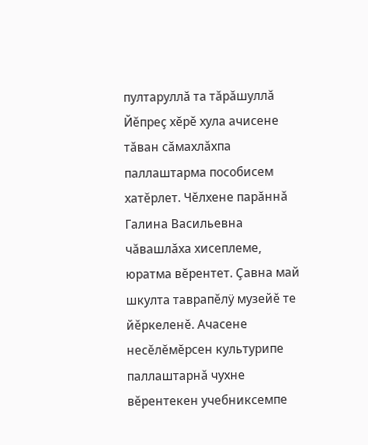пултаруллă та тăрăшуллă Йĕпреç хĕрĕ хула ачисене тăван сăмахлăхпа паллаштарма пособисем хатĕрлет. Чĕлхене парăннă Галина Васильевна чăвашлăха хисеплеме, юратма вĕрентет. Çавна май шкулта таврапĕлÿ музейĕ те йĕркеленĕ. Ачасене несĕлĕмĕрсен культурипе паллаштарнă чухне вĕрентекен учебниксемпе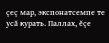çеç мар, экспонатсемпе те усă курать. Паллах, ĕçе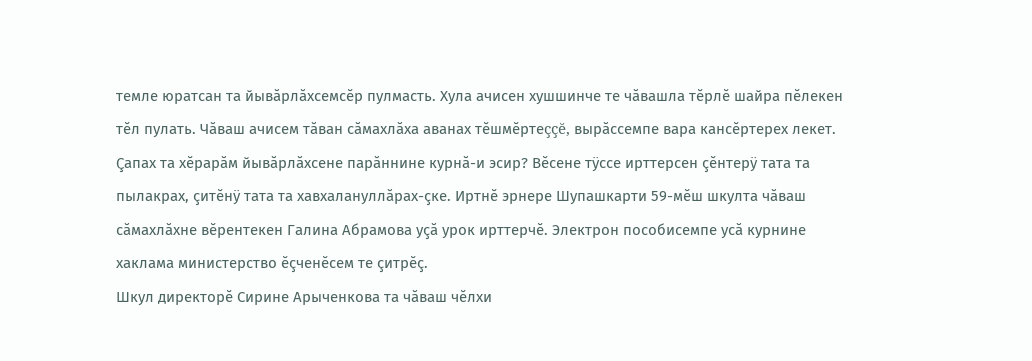темле юратсан та йывăрлăхсемсĕр пулмасть. Хула ачисен хушшинче те чăвашла тĕрлĕ шайра пĕлекен тĕл пулать. Чăваш ачисем тăван сăмахлăха аванах тĕшмĕртеççĕ, вырăссемпе вара кансĕртерех лекет. Çапах та хĕрарăм йывăрлăхсене парăннине курнă-и эсир? Вĕсене тÿссе ирттерсен çĕнтерÿ тата та пылакрах, çитĕнÿ тата та хавхалануллăрах-çке. Иртнĕ эрнере Шупашкарти 59-мĕш шкулта чăваш сăмахлăхне вĕрентекен Галина Абрамова уçă урок ирттерчĕ. Электрон пособисемпе усă курнине хаклама министерство ĕçченĕсем те çитрĕç.
Шкул директорĕ Сирине Арыченкова та чăваш чĕлхи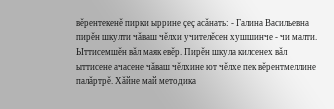вĕрентекенĕ пирки ыррине çеç асăнать: - Галина Васильевна пирĕн шкулти чăваш чĕлхи учителĕсен хушшинче - чи малти. Ыттисемшĕн вăл маяк евĕр. Пирĕн шкула килсенех вăл ыттисене ачасене чăваш чĕлхине ют чĕлхе пек вĕрентмеллине палăртрĕ. Хăйне май методика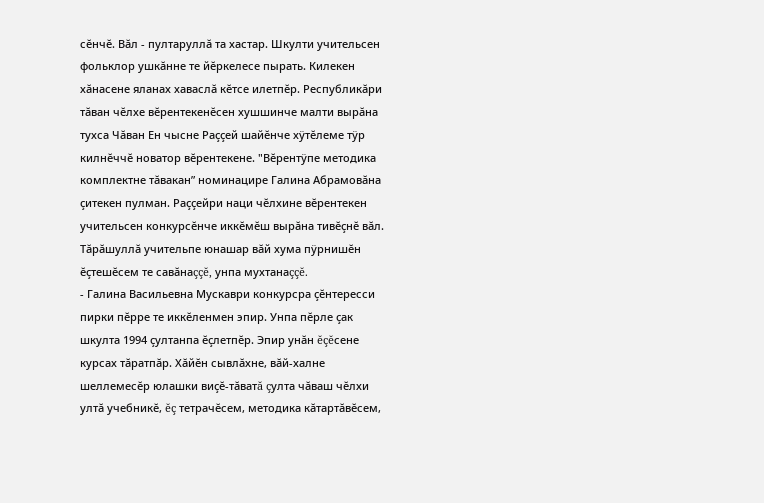сĕнчĕ. Вăл - пултаруллă та хастар. Шкулти учительсен фольклор ушкăнне те йĕркелесе пырать. Килекен хăнасене яланах хаваслă кĕтсе илетпĕр. Республикăри тăван чĕлхе вĕрентекенĕсен хушшинче малти вырăна тухса Чăван Ен чысне Раççей шайĕнче хÿтĕлеме тÿр килнĕччĕ новатор вĕрентекене. "Вĕрентÿпе методика комплектне тăвакан” номинацире Галина Абрамовăна çитекен пулман. Раççейри наци чĕлхине вĕрентекен учительсен конкурсĕнче иккĕмĕш вырăна тивĕçнĕ вăл. Тăрăшуллă учительпе юнашар вăй хума пÿрнишĕн ĕçтешĕсем те савăнаççĕ, унпа мухтанаççĕ.
- Галина Васильевна Мускаври конкурсра çĕнтересси пирки пĕрре те иккĕленмен эпир. Унпа пĕрле çак шкулта 1994 çултанпа ĕçлетпĕр. Эпир унăн ĕçĕсене курсах тăратпăр. Хăйĕн сывлăхне, вăй-халне шеллемесĕр юлашки виçĕ-тăватă çулта чăваш чĕлхи ултă учебникĕ, ĕç тетрачĕсем, методика кăтартăвĕсем,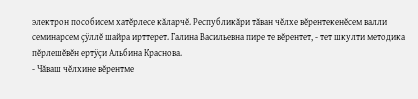электрон пособисем хатĕрлесе кăларчĕ. Республикăри тăван чĕлхе вĕрентекенĕсем валли семинарсем çÿллĕ шайра ирттерет. Галина Васильевна пире те вĕрентет, - тет шкулти методика пĕрлешĕвĕн ертÿçи Альбина Краснова.
- Чăваш чĕлхине вĕрентме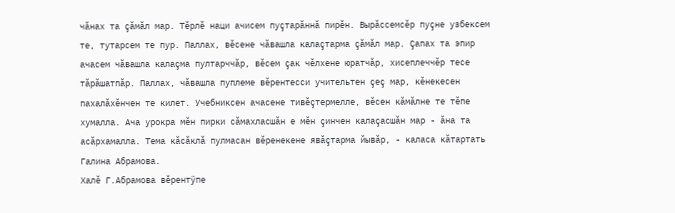чăнах та çăмăл мар. Тĕрлĕ наци ачисем пуçтарăннă пирĕн. Вырăссемсĕр пуçне узбексем те, тутарсем те пур. Паллах, вĕсене чăвашла калаçтарма çăмăл мар. Çапах та эпир ачасем чăвашла калаçма пултарччăр, вĕсем çак чĕлхене юратчăр, хисеплеччĕр тесе тăрăшатпăр. Паллах, чăвашла пуплеме вĕрентесси учительтен çеç мар, кĕнекесен пахалăхĕнчен те килет. Учебниксен ачасене тивĕçтермелле, вĕсен кăмăлне те тĕпе хумалла. Ача урокра мĕн пирки сăмахласшăн е мĕн çинчен калаçасшăн мар - ăна та асăрхамалла. Тема кăсăклă пулмасан вĕренекене явăçтарма йывăр, - каласа кăтартать Галина Абрамова.
Халĕ Г.Абрамова вĕрентÿпе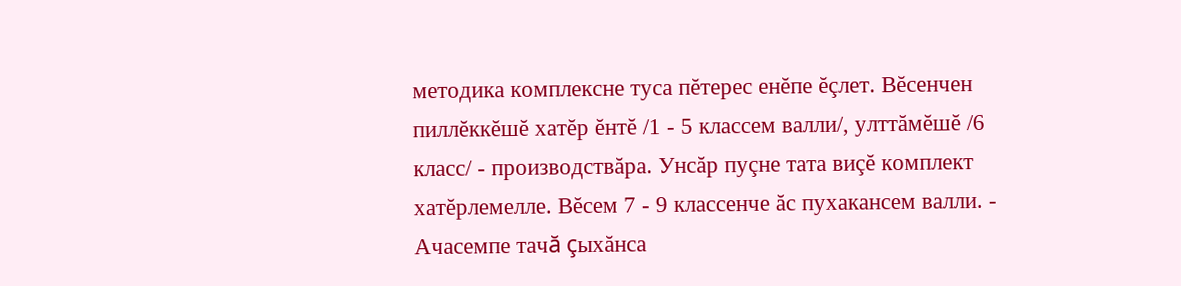методика комплексне туса пĕтерес енĕпе ĕçлет. Вĕсенчен пиллĕккĕшĕ хатĕр ĕнтĕ /1 - 5 классем валли/, улттăмĕшĕ /6 класс/ - производствăра. Унсăр пуçне тата виçĕ комплект хатĕрлемелле. Вĕсем 7 - 9 классенче ăс пухакансем валли. - Ачасемпе тачă çыхăнса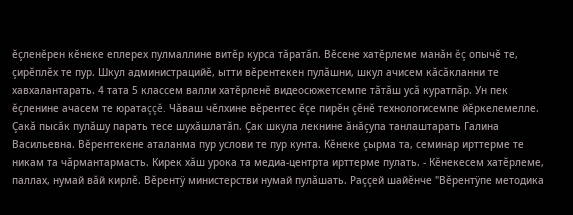ĕçленĕрен кĕнеке еплерех пулмаллине витĕр курса тăратăп. Вĕсене хатĕрлеме манăн ĕç опычĕ те, çирĕплĕх те пур. Шкул администрацийĕ, ытти вĕрентекен пулăшни, шкул ачисем кăсăкланни те хавхалантарать. 4 тата 5 классем валли хатĕрленĕ видеосюжетсемпе тăтăш усă куратпăр. Ун пек ĕçленине ачасем те юратаççĕ. Чăваш чĕлхине вĕрентес ĕçе пирĕн çĕнĕ технологисемпе йĕркелемелле. Çакă пысăк пулăшу парать тесе шухăшлатăп. Çак шкула лекнине ăнăçупа танлаштарать Галина Васильевна. Вĕрентекене аталанма пур услови те пур кунта. Кĕнеке çырма та, семинар ирттерме те никам та чăрмантармасть. Кирек хăш урока та медиа-центрта ирттерме пулать. - Кĕнекесем хатĕрлеме, паллах, нумай вăй кирлĕ. Вĕрентÿ министерстви нумай пулăшать. Раççей шайĕнче "Вĕрентÿпе методика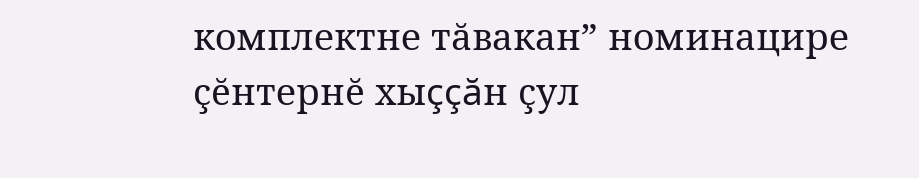комплектне тăвакан” номинацире çĕнтернĕ хыççăн çул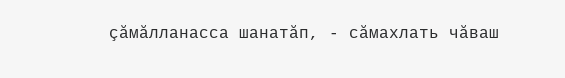çăмăлланасса шанатăп, - сăмахлать чăваш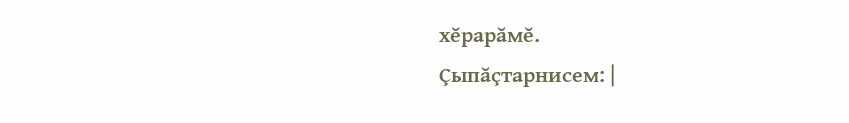хĕрарăмĕ.
Çыпăçтарнисем: |